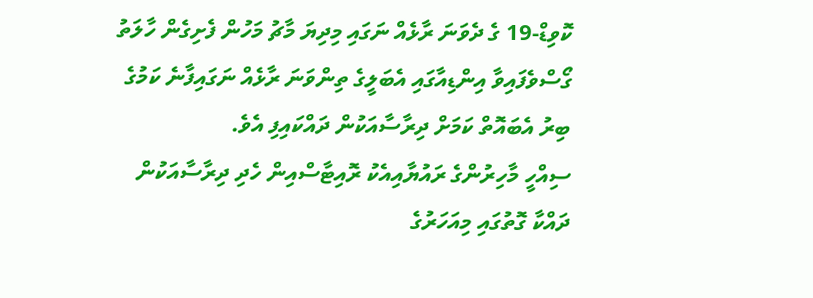ކޮވިޑް-19 ގެ ދެވަނަ ރާޅެއް ނަގައި މިދިޔަ މާޗު މަހުން ފެށިގެން ހާލަތު ގޯސްވެފައިވާ އިންޑިއާގައި އެބަލީގެ ތިންވަނަ ރާޅެއް ނަގައިފާނެ ކަމުގެ ބިރު އެބައޮތް ކަމަށް ދިރާސާއަކުން ދައްކައިފި އެވެ.
ސިއްހީ މާހިރުންގެ ރައުޔާއިއެކު ރޮއިޓާސްއިން ހެދި ދިރާސާއަކުން ދައްކާ ގޮތުގައި މިއަހަރުގެ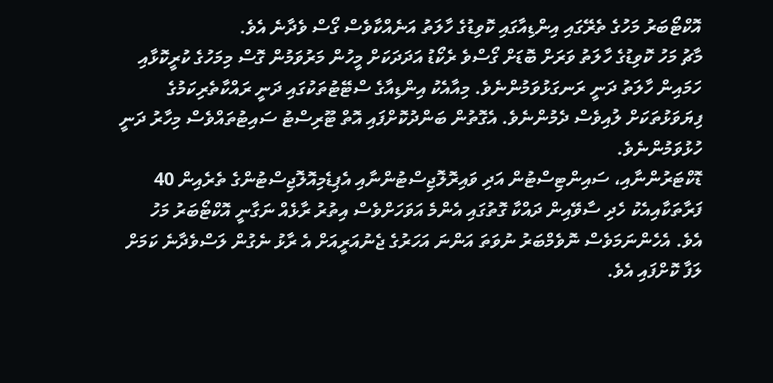އޮކްޓޯބަރު މަހުގެ ތެރޭގައި އިންޑިއާގައި ކޮވިޑުގެ ހާލަތު އަނެއްކާވެސް ގޯސް ވެދާނެ އެވެ.
މާޗު މަހު ކޮވިޑުގެ ހާލަތު ވަރަށް ބޮޑަށް ގޯސްވެ ރެކޯޑު އަދަދަކަށް މީހުން މަރުވަމުން ގޮސް މިމަހުގެ ކުރީކޮޅާއި ހަމައިން ހާލަތު ދަނީ ރަނގަޅުވަމުންނެވެ. މިއާއެކު އިންޑިއާގެ ސްޓޭޓުތަކުގައި ދަނީ ރައްކާތެރިކަމުގެ ފިޔަވަޅުތަކަށް ލުއިވެސް ދެމުންނެވެ. އެގޮތުން ބަންދުކޮށްފައި އޮތް ޓޫރިސްޓު ސައިޓުތައްވެސް މިހާރު ދަނީ ހުޅުވަމުންނެވެ.
ޑޮކްޓަރުންނާއި، ސައިންޓިސްޓުން އަދި ވައިރޮލޮޖިސްޓުންނާއި އެޕިޑެމިއޮލޮޖިސްޓުންގެ ތެރެއިން 40 ފަރާތަކާއިއެކު ހެދި ސާވޭއިން ދައްކާ ގޮތުގައި އެންމެ އަވަހަށްވެސް އިތުރު ރާޅެއް ނަގާނީ އޮކްޓޯބަރު މަހު އެވެ. އެހެންނަމަވެސް ނޮވެމްބަރު ނުވަތަ އަންނަ އަހަރުގެ ޖެނުއަރީއަށް އެ ރާޅު ނެގުން ލަސްވެދާނެ ކަމަށް ލަފާ ކޮށްފައި އެވެ.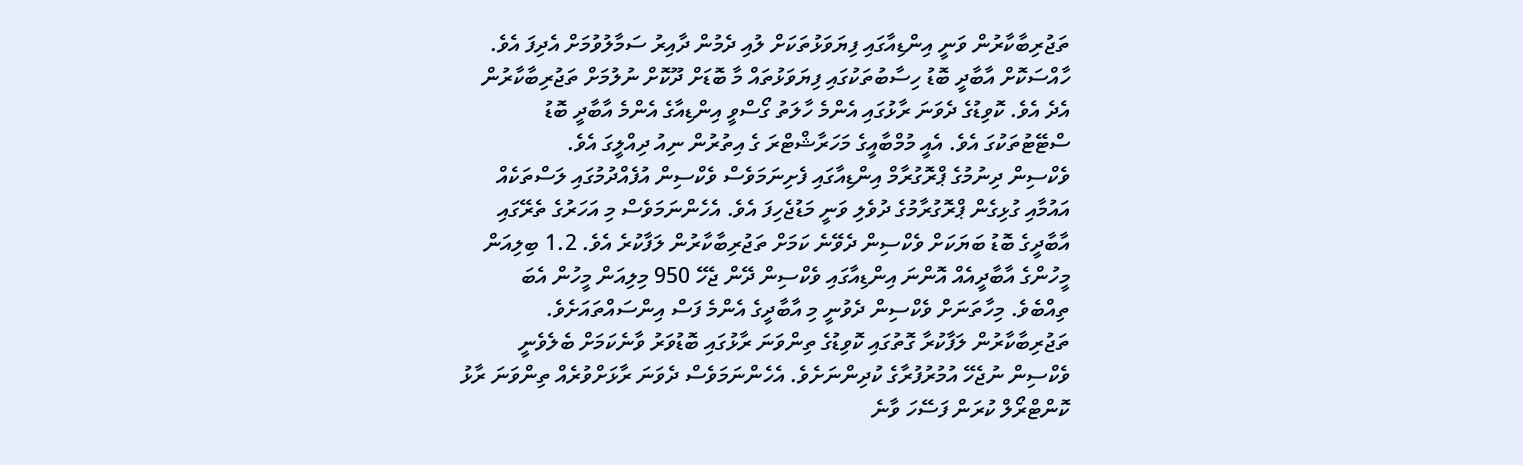ތަޖުރިބާކާރުން ވަނީ އިންޑިއާގައި ފިޔަވަޅުތަކަށް ލުއި ދެމުން ދާއިރު ސަމާލުވުމަށް އެދިފަ އެވެ. ހާއްސަކޮށް އާބާދީ ބޮޑު ހިސާބުތަކުގައި ފިޔަވަޅުތައް މާ ބޮޑަށް ދޫކޮށް ނުލުމަށް ތަޖުރިބާކާރުން އެދެ އެވެ. ކޮވިޑުގެ ދެވަނަ ރާޅުގައި އެންމެ ހާލަތު ގޯސްވީ އިންޑިއާގެ އެންމެ އާބާދީ ބޮޑު ސްޓޭޓުތަކުގަ އެވެ. އެއީ މުމްބާއީގެ މަހަރާޝްޓްރަ ގެ އިތުރުން ނިއު ދިއްލީގަ އެވެ.
ވެކްސިން ދިނުމުގެ ޕްރޮގުރާމް އިންޑިއާގައި ފެށިނަމަވެސް ވެކްސިން އުފެއްދުމުގައި ލަސްތަކެއް އައުމާއި ގުޅިގެން ޕްރޮގުރާމުގެ ދުވެލި ވަނީ މަޑުޖެހިފަ އެވެ. އެހެންނަމަވެސް މި އަހަރުގެ ތެރޭގައި އާބާދީގެ ބޮޑު ބަޔަކަށް ވެކްސިން ދެވޭނެ ކަމަށް ތަޖުރިބާކާރުން ލަފާކުރެ އެވެ. 1.2 ބިލިއަން މީހުންގެ އާބާދީއެއް އޮންނަ އިންޑިއާގައި ވެކްސިން ދޭން ޖެހޭ 950 މިލިއަން މީހުން އެބަ ތިއްބެވެ. މިހާތަނަށް ވެކްސިން ދެވުނީ މި އާބާދީގެ އެންމެ ފަސް އިންސައްތައަށެވެ.
ތަޖުރިބާކާރުން ލަފާކުރާ ގޮތުގައި ކޮވިޑުގެ ތިންވަނަ ރާޅުގައި ބޮޑުވަރު ވާނެކަމަށް ބެލެވެނީ ވެކްސިން ނުޖެހޭ އުމުރުފުރާގެ ކުދިންނަށެވެ. އެހެންނަމަވެސް ދެވަނަ ރާޅަށްވުރެއް ތިންވަނަ ރާޅު ކޮންޓްރޯލް ކުރަން ފަސޭހަ ވާނެ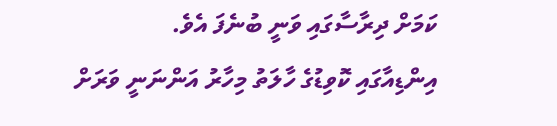ކަމަށް ދިރާސާގައި ވަނީ ބުނެފަ އެވެ.
އިންޑިއާގައި ކޮވިޑުގެ ހާލަތު މިހާރު އަންނަނީ ވަރަށް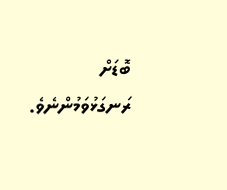ބޮޑަށް ރަނގަޅުވަމުންނެވެ.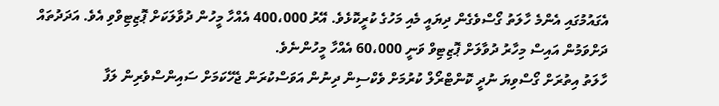އެގައުމުގައި އެންމެ ހާލަތު ގޯސްވެގެން ދިޔައީ މެއި މަހުގެ ކުރީކޮޅެވެ. އޭރު 400،000 އެއްހާ މީހުން ދުވާލަކަށް ޕޮޒިޓިވްވި އެވެ. އަދަދުތައް ދަށްވަމުން އައިސް މިހާރު ދުވާލަށް ޕޮޒިޓިވް ވަނީ 60،000 އެއްހާ މީހުންނެވެ.
ހާލަތު އިތުރަށް ގޯސްވިޔަ ނުދީ ކޮންޓްރޯލް ކުރުމަށް ވެކްސިން ދިނުން އަވަސްކުރަން ޖެހޭކަމަށް ސައިންސްވެރިން ލަފާ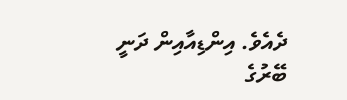ދެއެވެ. އިންޑިއާއިން ދަނީ ބޭރުގެ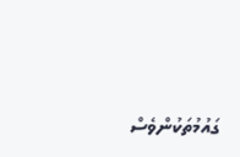ގައުމުތަކުންވެސް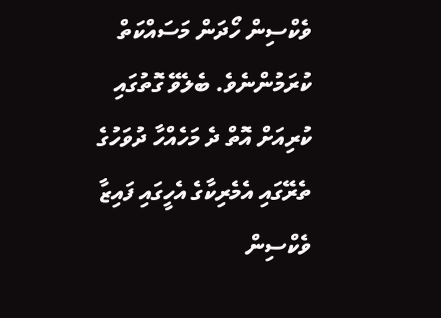ވެކްސިން ހޯދަން މަސައްކަތް ކުރަމުންނެވެ. ބެލެވޭ ގޮތުގައި ކުރިއަށް އޮތް ދެ މަހެއްހާ ދުވަހުގެ ތެރޭގައި އެމެރިކާގެ އެހީގައި ފައިޒާ ވެކްސިން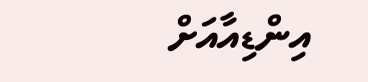އިންޑިއާއަށް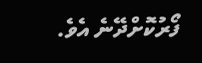ފޯރުކޮށްދޭނެ އެވެ.